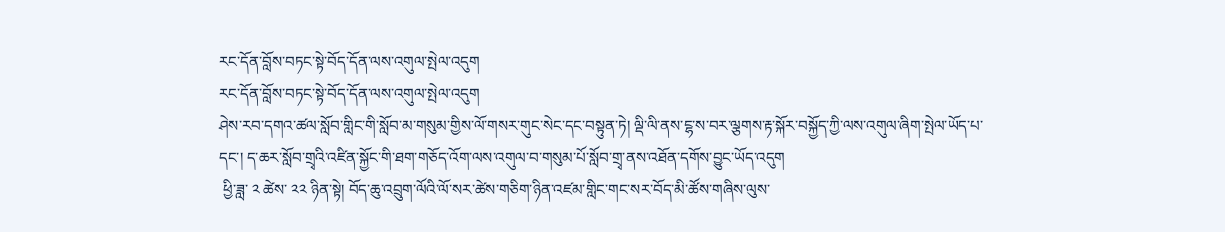རང་དོན་བློས་བཏང་སྟེ་བོད་དོན་ལས་འགུལ་སྤེལ་འདུག
རང་དོན་བློས་བཏང་སྟེ་བོད་དོན་ལས་འགུལ་སྤེལ་འདུག
ཤེས་རབ་དགའ་ཚལ་སློབ་གླིང་གི་སློབ་མ་གསུམ་གྱིས་ལོ་གསར་གུང་སེང་དང་བསྟུན་ཏེ། ལྡི་ལི་ནས་ངྷ་ས་བར་ལྕགས་རྟ་སྐོར་བསྐྱོད་ཀྱི་ལས་འགུལ་ཞིག་སྤེལ་ཡོད་པ་དང་། ད་ཆར་སློབ་གྲྭའི་འཛིན་སྐྱོང་གི་ཐག་གཅོད་འོག་ལས་འགུལ་བ་གསུམ་པོ་སློབ་གྲྭ་ནས་འཐོན་དགོས་བྱུང་ཡོད་འདུག
 ཕྱི་ཟླ་ ༢ ཚེས་ ༢༢ ཉིན་སྟེ། བོད་ཆུ་འབྲུག་ལོའི་ལོ་སར་ཚེས་གཅིག་ཉིན་འཛམ་གླིང་གང་སར་བོད་མི་ཚོས་གཞིས་ལུས་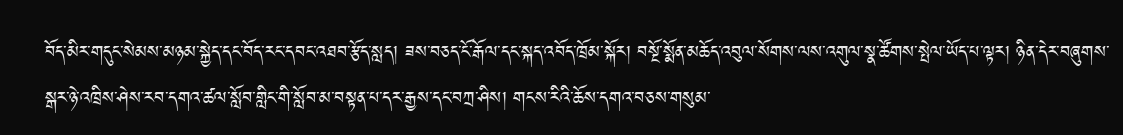བོད་མིར་གདུང་སེམས་མཉམ་སྐྱེད་དང་བོད་རང་དབང་འཐབ་རྩོད་སླད། ཟས་བཅད་ངོ་རྒོལ་དང་སྐད་འབོད་ཁྲོམ་སྐོར། བསྔོ་སྨོན་མཆོད་འབུལ་སོགས་ལས་འགུལ་སྣ་ཚོགས་སྤེལ་ཡོད་པ་ལྟར། ཉིན་དེར་བཞུགས་སྒར་ཉེ་འཁྲིས་ཤེས་རབ་དགའ་ཚལ་སློབ་གླིང་གི་སློབ་མ་བསྟན་པ་དར་རྒྱས་དང་བཀྲ་ཤིས། གངས་རིའི་ཆོས་དགའ་བཅས་གསུམ་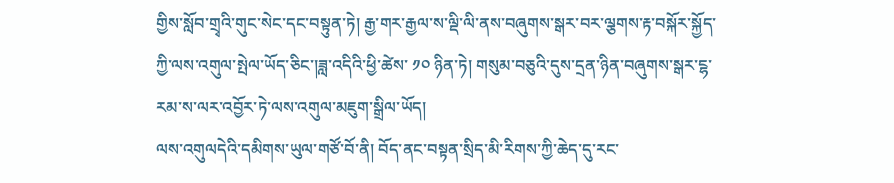གྱིས་སློབ་གྲྭའི་གུང་སེང་དང་བསྟུན་ཏེ། རྒྱ་གར་རྒྱལ་ས་ལྡི་ལི་ནས་བཞུགས་སྒར་བར་ལྕགས་རྟ་བསྐོར་སྐྱོད་ཀྱི་ལས་འགུལ་སྤེལ་ཡོད་ཅིང་།ཟླ་འདིའི་ཕྱི་ཚེས་ ༡༠ ཉིན་ཏེ། གསུམ་བཅུའི་དུས་དྲན་ཉིན་བཞུགས་སྒར་ངྷ་རམ་ས་ལར་འབྱོར་ཏེ་ལས་འགུལ་མཇུག་སྒྲིལ་ཡོད།
ལས་འགུལདེའི་དམིགས་ཡུལ་གཙོ་བོ་ནི། བོད་ནང་བསྟན་སྲིད་མི་རིགས་ཀྱི་ཆེད་དུ་རང་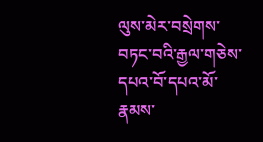ལུས་མེར་བསྲེགས་བཏང་བའི་རྒྱལ་གཅེས་དཔའ་བོ་དཔའ་མོ་རྣམས་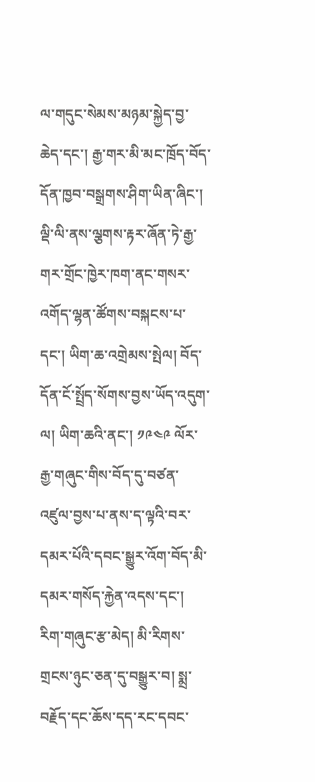ལ་གདུང་སེམས་མཉམ་སྐྱེད་བྱ་ཆེད་དང་། རྒྱ་གར་མི་མང་ཁྲོད་བོད་དོན་ཁྱབ་བསྒྲགས་ཤིག་ཡིན་ཞིང་། ལྡི་ལི་ནས་ལྕགས་རྟར་ཞོན་ཏེ་རྒྱ་གར་གྲོང་ཁྱེར་ཁག་ནང་གསར་འགོད་ལྷན་ཚོགས་བསྐངས་པ་དང་། ཡིག་ཆ་འགྲེམས་སྤེལ། བོད་དོན་ངོ་སྤྲོད་སོགས་བྱས་ཡོད་འདུག་ལ། ཡིག་ཆའི་ནང་། ༡༩༤༩ ལོར་རྒྱ་གཞུང་གིས་བོད་དུ་བཙན་འཛུལ་བྱས་པ་ནས་ད་ལྟའི་བར་དམར་པོའི་དབང་སྒྱུར་འོག་བོད་མི་དམར་གསོད་རྐྱེན་འདས་དང་། རིག་གཞུང་རྩ་མེད། མི་རིགས་གྲངས་ཉུང་ཅན་དུ་བསྒྱུར་བ། སྨྲ་བརྗོད་དང་ཆོས་དད་རང་དབང་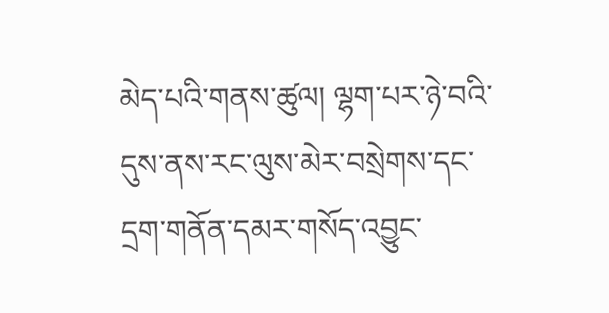མེད་པའི་གནས་ཚུལ། ལྷག་པར་ཉེ་བའི་དུས་ནས་རང་ལུས་མེར་བསྲེགས་དང་དྲག་གནོན་དམར་གསོད་འབྱུང་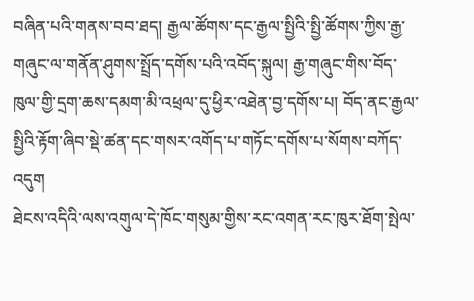བཞིན་པའི་གནས་བབ་ཐད། རྒྱལ་ཚོགས་དང་རྒྱལ་སྤྱིའི་སྤྱི་ཚོགས་ཀྱིས་རྒྱ་གཞུང་ལ་གནོན་ཤུགས་སྤྲོད་དགོས་པའི་འབོད་སྐུལ། རྒྱ་གཞུང་གིས་བོད་ཁུལ་གྱི་དྲག་ཆས་དམག་མི་འཕྲལ་དུ་ཕྱིར་འཐེན་བྱ་དགོས་པ། བོད་ནང་རྒྱལ་སྤྱིའི་རྟོག་ཞིབ་སྡེ་ཚན་དང་གསར་འགོད་པ་གཏོང་དགོས་པ་སོགས་བཀོད་འདུག
ཐེངས་འདིའི་ལས་འགུལ་དེ་ཁོང་གསུམ་གྱིས་རང་འགན་རང་ཁུར་ཐོག་སྤེལ་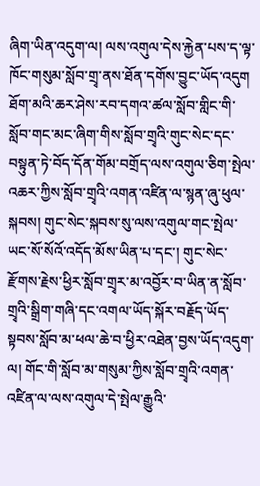ཞིག་ཡིན་འདུག་ལ། ལས་འགུལ་དེས་རྐྱེན་པས་ད་ལྟ་ཁོང་གསུམ་སློབ་གྲྭ་ནས་ཐོན་དགོས་བྱུང་ཡོད་འདུག ཐོག་མའི་ཆར་ཤེས་རབ་དགའ་ཚལ་སློབ་གླིང་གི་སློབ་གང་མང་ཞིག་གིས་སློབ་གྲྭའི་གུང་སེང་དང་བསྟུན་ཏེ་བོད་དོན་གོམ་བགྲོད་ལས་འགུལ་ཅིག་སྤེལ་འཆར་ཀྱིས་སློབ་གྲྭའི་འགན་འཛིན་ལ་སྙན་ཞུ་ཕུལ་སྐབས། གུང་སེང་སྐབས་སུ་ལས་འགུལ་གང་སྤེལ་ཡང་སོ་སོའོ་འདོད་མོས་ཡིན་པ་དང་། གུང་སེང་རྫོགས་རྗེས་ཕྱིར་སློབ་གྲྭར་མ་འབྱོར་བ་ཡིན་ན་སློབ་གྲྭའི་སྒྲིག་གཞི་དང་འགལ་ཡོད་སྐོར་བརྗོད་ཡོད་སྟབས་སློབ་མ་ཕལ་ཆེ་བ་ཕྱིར་འཐེན་བྱས་ཡོད་འདུག་ལ། གོང་གི་སློབ་མ་གསུམ་ཀྱིས་སློབ་གྲྭའི་འགན་འཛིན་ལ་ལས་འགུལ་དེ་སྤེལ་རྒྱུའི་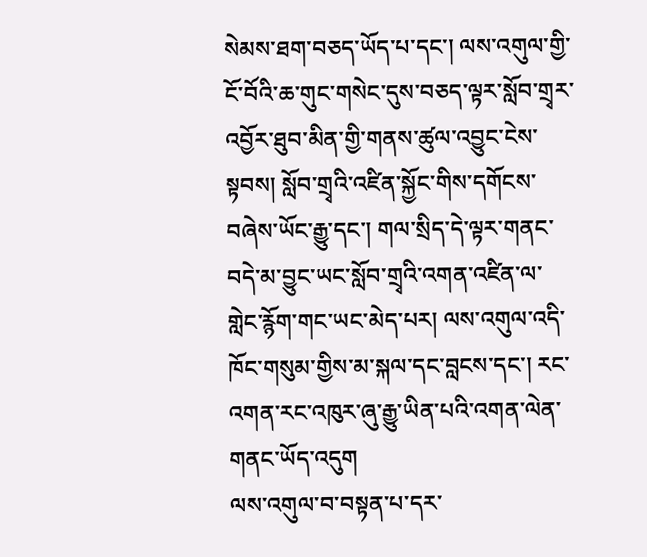སེམས་ཐག་བཅད་ཡོད་པ་དང་། ལས་འགུལ་གྱི་ངོ་བོའི་ཆ་གུང་གསེང་དུས་བཅད་ལྟར་སློབ་གྲྭར་འབྱོར་ཐུབ་མིན་གྱི་གནས་ཚུལ་འབྱུང་ངེས་སྟབས། སློབ་གྲྭའི་འཛིན་སྐྱོང་གིས་དགོངས་བཞེས་ཡོང་རྒྱུ་དང་། གལ་སྲིད་དེ་ལྟར་གནང་བདེ་མ་བྱུང་ཡང་སློབ་གྲྭའི་འགན་འཛིན་ལ་གླེང་རྙོག་གང་ཡང་མེད་པར། ལས་འགུལ་འདི་ཁོང་གསུམ་གྱིས་མ་སྐལ་དང་བླངས་དང་། རང་འགན་རང་འཁུར་ཞུ་རྒྱུ་ཡིན་པའི་འགན་ལེན་གནང་ཡོད་འདུག
ལས་འགུལ་བ་བསྟན་པ་དར་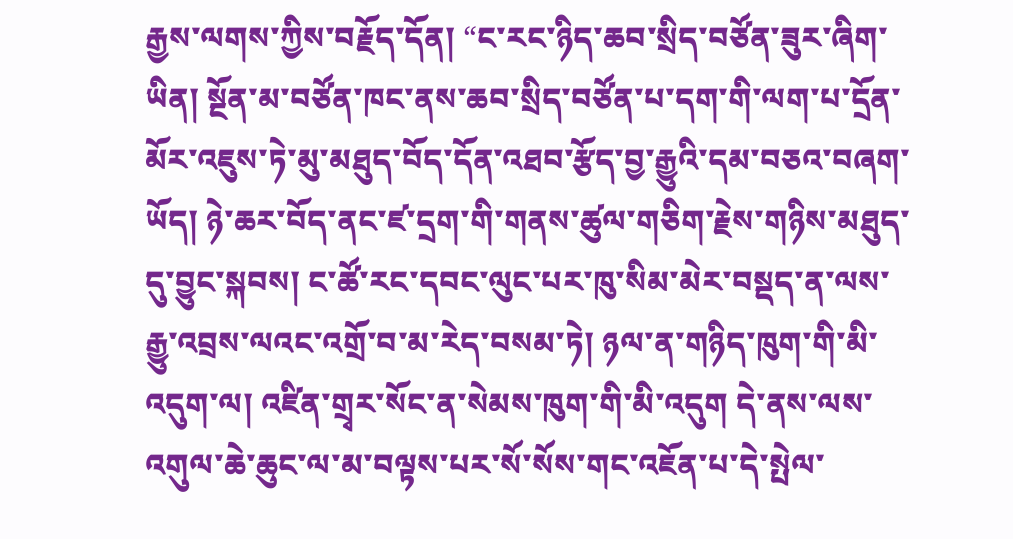རྒྱས་ལགས་ཀྱིས་བརྗོད་དོན། “ང་རང་ཉིད་ཆབ་སྲིད་བཙོན་ཟུར་ཞིག་ཡིན། སྔོན་མ་བཙོན་ཁང་ནས་ཆབ་སྲིད་བཙོན་པ་དག་གི་ལག་པ་དྲོན་མོར་འཇུས་ཏེ་མུ་མཐུད་བོད་དོན་འཐབ་རྩོད་བྱ་རྒྱུའི་དམ་བཅའ་བཞག་ཡོད། ཉེ་ཆར་བོད་ནང་ཛ་དྲག་གི་གནས་ཚུལ་གཅིག་རྗེས་གཉིས་མཐུད་དུ་བྱུང་སྐབས། ང་ཚོ་རང་དབང་ལུང་པར་ཁུ་སིམ་མེར་བསྡད་ན་ལས་རྒྱུ་འབྲས་ལའང་འགྲོ་བ་མ་རེད་བསམ་ཏེ། ཉལ་ན་གཉིད་ཁུག་གི་མི་འདུག་ལ། འཛིན་གྲྭར་སོང་ན་སེམས་ཁུག་གི་མི་འདུག དེ་ནས་ལས་འགུལ་ཆེ་ཆུང་ལ་མ་བལྟས་པར་སོ་སོས་གང་འཇོན་པ་དེ་སྤེལ་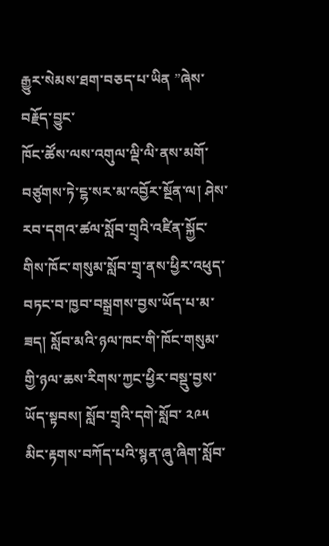རྒྱུར་སེམས་ཐག་བཅད་པ་ཡིན ”ཞེས་བརྗོད་བྱུང་
ཁོང་ཚོས་ལས་འགུལ་ལྡི་ལི་ནས་མགོ་བཙུགས་ཏེ་ངྷ་སར་མ་འབྱོར་སྔོན་ལ། ཤེས་རབ་དགའ་ཚལ་སློབ་གྲྭའི་འཛིན་སྐྱོང་གིས་ཁོང་གསུམ་སློབ་གྲྭ་ནས་ཕྱིར་འཕུད་བཏང་བ་ཁྱབ་བསྒྲགས་བྱས་ཡོད་པ་མ་ཟད། སློབ་མའི་ཉལ་ཁང་གི་ཁོང་གསུམ་གྱི་ཉལ་ཆས་རིགས་ཀྱང་ཕྱིར་བསྡུ་བྱས་ཡོད་སྟབས། སློབ་གྲྭའི་དགེ་སློབ་ ༢༩༥ མིང་རྟགས་བཀོད་པའི་སྙན་ཞུ་ཞིག་སློབ་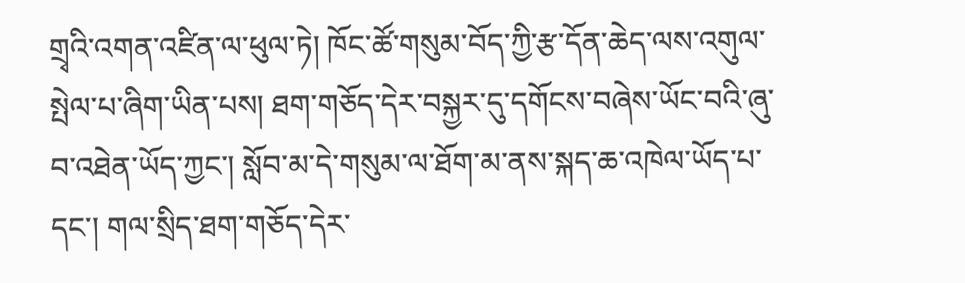གྲྭའི་འགན་འཛིན་ལ་ཕུལ་ཏེ། ཁོང་ཚོ་གསུམ་བོད་ཀྱི་རྩ་དོན་ཆེད་ལས་འགུལ་སྤེལ་པ་ཞིག་ཡིན་པས། ཐག་གཅོད་དེར་བསྐྱར་དུ་དགོངས་བཞེས་ཡོང་བའི་ཞུ་བ་འཐེན་ཡོད་ཀྱང་། སློབ་མ་དེ་གསུམ་ལ་ཐོག་མ་ནས་སྐད་ཆ་འཁེལ་ཡོད་པ་དང་། གལ་སྲིད་ཐག་གཅོད་དེར་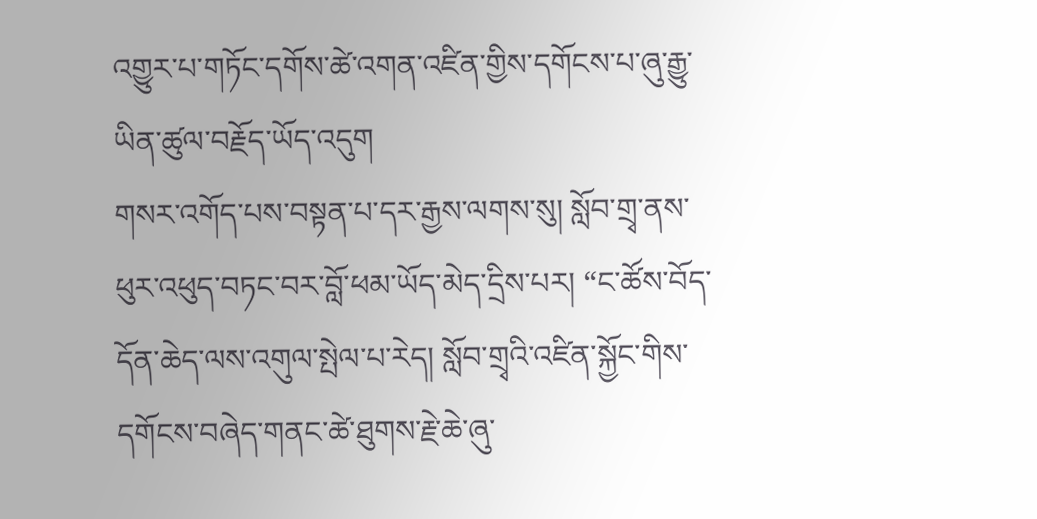འགྱུར་པ་གཏོང་དགོས་ཚེ་འགན་འཛིན་གྱིས་དགོངས་པ་ཞུ་རྒྱུ་ཡིན་ཚུལ་བརྗོད་ཡོད་འདུག
གསར་འགོད་པས་བསྟན་པ་དར་རྒྱས་ལགས་སུ། སློབ་གྲྭ་ནས་ཕུར་འཕུད་བཏང་བར་བློ་ཕམ་ཡོད་མེད་དྲིས་པར། “ང་ཚོས་བོད་དོན་ཆེད་ལས་འགུལ་སྤེལ་པ་རེད། སློབ་གྲྭའི་འཛིན་སྐྱོང་གིས་དགོངས་བཞེད་གནང་ཚེ་ཐུགས་རྗེ་ཆེ་ཞུ་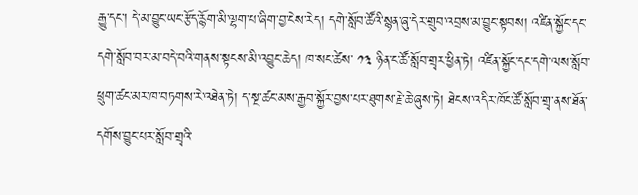རྒྱུ་དང་། དེ་མ་བྱུང་ཡང་རྩོད་རྙོག་མི་ལྷག་པ་ཞིག་བྱ་ངེས་རེད། དགེ་སློབ་ཚོའི་སྙན་ཞུ་དེར་གྲུབ་འབྲས་མ་བྱུང་སྟབས། འཛིན་སྐྱོང་དང་དགེ་སློབ་བར་མ་བདེ་བའི་གནས་སྟངས་མི་འབྱུང་ཆེད། ཁ་སང་ཚེས་ ༡༣ ཉིན་ང་ཚོ་སློབ་གྲྭར་ཕྱིན་ཏེ། འཛིན་སྐྱོང་དང་དགེ་ལས་སློབ་ཕྲུག་ཚང་མར་ཁ་བཏགས་རེ་འཐེན་ཏེ། ད་སྔ་ཚང་མས་རྒྱབ་སྐྱོར་བྱས་པར་ཐུགས་རྗེ་ཆེ་ཞུས་ཏེ། ཐེངས་འདིར་ཁོང་ཚོ་སློབ་གྲྭ་ནས་ཐོན་དགོས་བྱུང་པར་སློབ་གྲྭའི་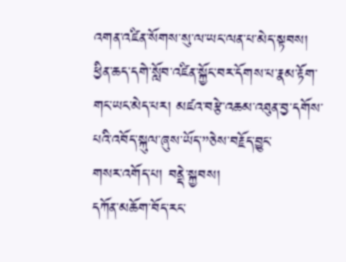འགན་འཛིན་སོགས་སུ་ལ་ཡང་ལན་པ་མེད་སྟབས། ཕྱིན་ཆད་དགེ་སློབ་འཛིན་སྐྱོང་བར་དོགས་པ་རྣམ་རྟོག་གང་ཡང་མེད་པར། མཛའ་བརྩེ་འཆམ་འཐུན་བྱ་དགོས་པའི་འབོད་སྐུལ་ཞུས་ཡོད་”ཅེས་བརྗོད་བྱུང་
གསར་འགོད་པ། བནྡེ་སྐྱབས།
དཀོན་མཆོག་བོད་རང་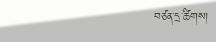བཙན་དྲ་ཚིགས།